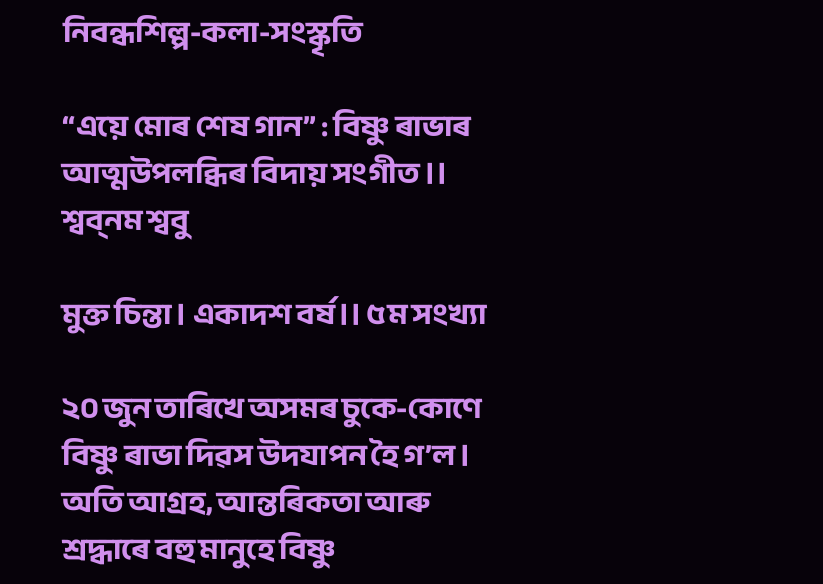নিবন্ধশিল্প-কলা-সংস্কৃতি

“এয়ে মোৰ শেষ গান” : বিষ্ণু ৰাভাৰ আত্মউপলব্ধিৰ বিদায় সংগীত ।। শ্বব্‌নম শ্ববু

মুক্ত চিন্তা। একাদশ বৰ্ষ।। ৫ম সংখ্যা

২০ জুন তাৰিখে অসমৰ চুকে-কোণে বিষ্ণু ৰাভা দিৱস উদযাপন হৈ গ’ল। অতি আগ্ৰহ, আন্তৰিকতা আৰু শ্ৰদ্ধাৰে বহু মানুহে বিষ্ণু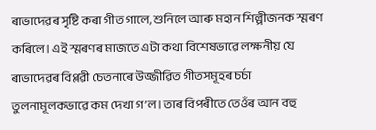ৰাভাদেৱৰ সৃষ্টি কৰা গীত গালে, শুনিলে আৰু মহান শিল্পীজনক স্মৰণ কৰিলে। এই স্মৰণৰ মাজতে এটা কথা বিশেষভাৱে লক্ষনীয় যে ৰাভাদেৱৰ বিপ্লৱী চেতনাৰে উজ্জীৱিত গীতসমূহৰ চৰ্চা তুলনামূলকভাৱে কম দেখা গ’ল। তাৰ বিপৰীতে তেওঁৰ আন বহু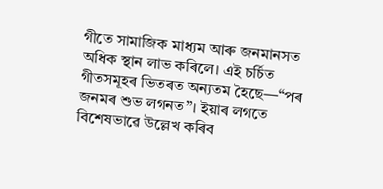গীতে সামাজিক মাধ্যম আৰু জনমানসত অধিক স্থান লাভ কৰিলে। এই চৰ্চিত গীতসমূহৰ ভিতৰত অন্যতম হৈছে—“পৰ জনমৰ শুভ লগনত”। ইয়াৰ লগতে বিশেষভাৱে উল্লেখ কৰিব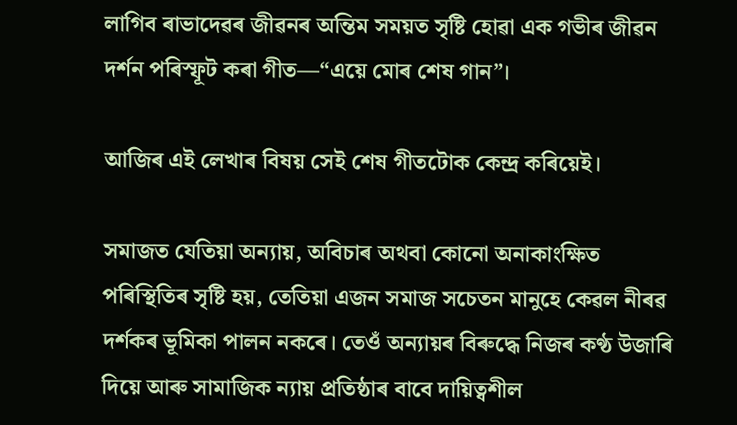লাগিব ৰাভাদেৱৰ জীৱনৰ অন্তিম সময়ত সৃষ্টি হোৱা এক গভীৰ জীৱন দৰ্শন পৰিস্ফূট কৰা গীত—“এয়ে মোৰ শেষ গান”।

আজিৰ এই লেখাৰ বিষয় সেই শেষ গীতটোক কেন্দ্ৰ কৰিয়েই।

সমাজত যেতিয়া অন্যায়, অবিচাৰ অথবা কোনো অনাকাংক্ষিত পৰিস্থিতিৰ সৃষ্টি হয়, তেতিয়া এজন সমাজ সচেতন মানুহে কেৱল নীৰৱ দৰ্শকৰ ভূমিকা পালন নকৰে। তেওঁ অন্যায়ৰ বিৰুদ্ধে নিজৰ কণ্ঠ উজাৰি দিয়ে আৰু সামাজিক ন্যায় প্ৰতিষ্ঠাৰ বাবে দায়িত্বশীল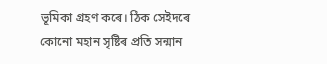ভূমিকা গ্ৰহণ কৰে। ঠিক সেইদৰে কোনো মহান সৃষ্টিৰ প্ৰতি সন্মান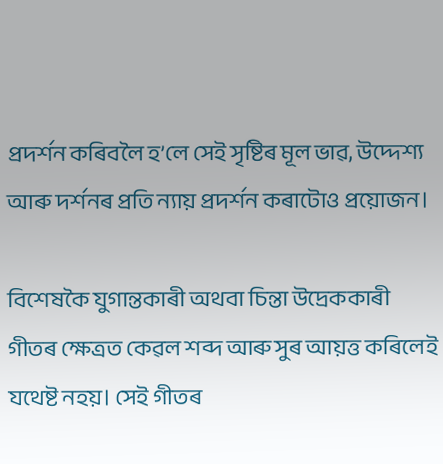প্ৰদৰ্শন কৰিবলৈ হ’লে সেই সৃষ্টিৰ মূল ভাৱ, উদ্দেশ্য আৰু দৰ্শনৰ প্ৰতি ন্যায় প্ৰদৰ্শন কৰাটোও প্ৰয়োজন।

বিশেষকৈ যুগান্তকাৰী অথবা চিন্তা উদ্ৰেককাৰী গীতৰ ক্ষেত্ৰত কেৱল শব্দ আৰু সুৰ আয়ত্ত কৰিলেই যথেষ্ট নহয়। সেই গীতৰ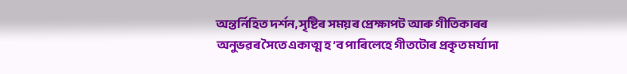অন্তৰ্নিহিত দৰ্শন, সৃষ্টিৰ সময়ৰ প্ৰেক্ষাপট আৰু গীতিকাৰৰ অনুভৱৰ সৈতে একাত্ম হ’ব পাৰিলেহে গীতটোৰ প্ৰকৃত মৰ্যাদা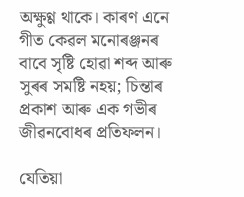অক্ষুণ্ণ থাকে। কাৰণ এনে গীত কেৱল মনোৰঞ্জনৰ বাবে সৃষ্টি হোৱা শব্দ আৰু সুৰৰ সমষ্টি নহয়; চিন্তাৰ প্ৰকাশ আৰু এক গভীৰ জীৱনবোধৰ প্ৰতিফলন।

যেতিয়া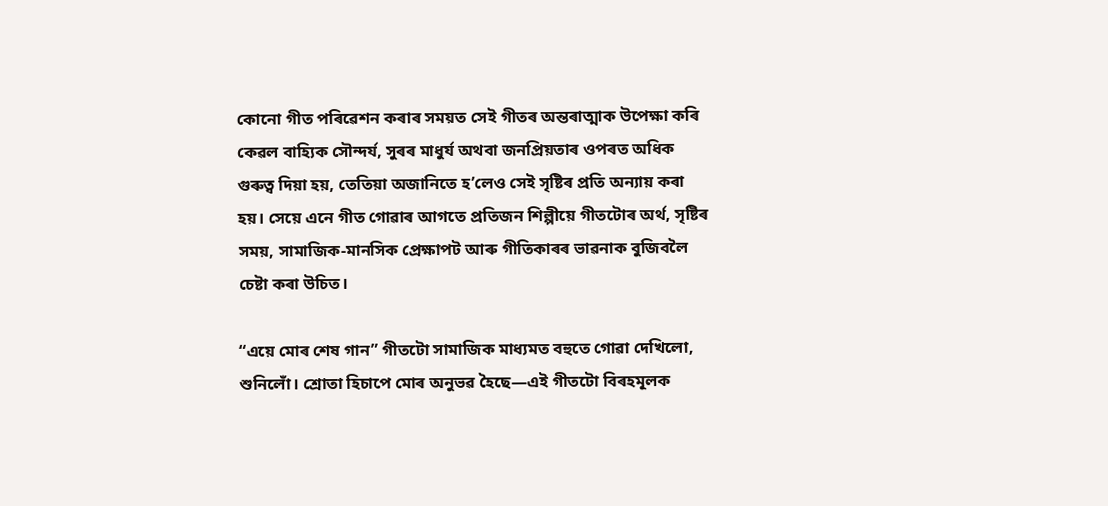কোনো গীত পৰিৱেশন কৰাৰ সময়ত সেই গীতৰ অন্তৰাত্মাক উপেক্ষা কৰি কেৱল বাহ্যিক সৌন্দৰ্য, সুৰৰ মাধুৰ্য অথবা জনপ্ৰিয়তাৰ ওপৰত অধিক গুৰুত্ব দিয়া হয়, তেতিয়া অজানিতে হ’লেও সেই সৃষ্টিৰ প্ৰতি অন্যায় কৰা হয়। সেয়ে এনে গীত গোৱাৰ আগতে প্ৰতিজন শিল্পীয়ে গীতটোৰ অৰ্থ, সৃষ্টিৰ সময়, সামাজিক-মানসিক প্ৰেক্ষাপট আৰু গীতিকাৰৰ ভাৱনাক বুজিবলৈ চেষ্টা কৰা উচিত।

“এয়ে মোৰ শেষ গান” গীতটো সামাজিক মাধ্যমত বহুতে গোৱা দেখিলো, শুনিলোঁ। শ্ৰোতা হিচাপে মোৰ অনুভৱ হৈছে—এই গীতটো বিৰহমূলক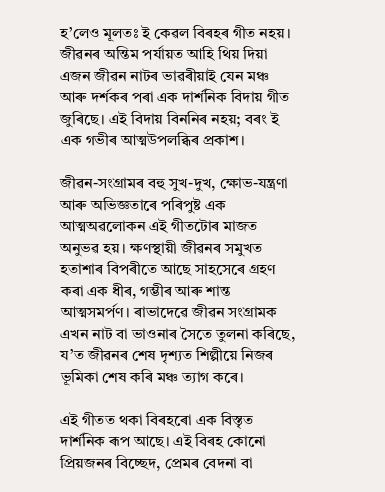হ’লেও মূলতঃ ই কেৱল বিৰহৰ গীত নহয়। জীৱনৰ অন্তিম পৰ্যায়ত আহি থিয় দিয়া এজন জীৱন নাটৰ ভাৱৰীয়াই যেন মঞ্চ আৰু দৰ্শকৰ পৰা এক দাৰ্শনিক বিদায় গীত জুৰিছে। এই বিদায় বিননিৰ নহয়; বৰং ই এক গভীৰ আত্মউপলব্ধিৰ প্ৰকাশ।

জীৱন-সংগ্ৰামৰ বহু সুখ-দুখ, ক্ষোভ-যন্ত্ৰণা আৰু অভিজ্ঞতাৰে পৰিপুষ্ট এক আত্মঅৱলোকন এই গীতটোৰ মাজত অনুভৱ হয়। ক্ষণস্থায়ী জীৱনৰ সমুখত হতাশাৰ বিপৰীতে আছে সাহসেৰে গ্ৰহণ কৰা এক ধীৰ, গম্ভীৰ আৰু শান্ত আত্মসমৰ্পণ। ৰাভাদেৱে জীৱন সংগ্ৰামক এখন নাট বা ভাওনাৰ সৈতে তুলনা কৰিছে, য’ত জীৱনৰ শেষ দৃশ্যত শিল্পীয়ে নিজৰ ভূমিকা শেষ কৰি মঞ্চ ত্যাগ কৰে।

এই গীতত থকা বিৰহৰো এক বিস্তৃত দাৰ্শনিক ৰূপ আছে। এই বিৰহ কোনো প্ৰিয়জনৰ বিচ্ছেদ, প্ৰেমৰ বেদনা বা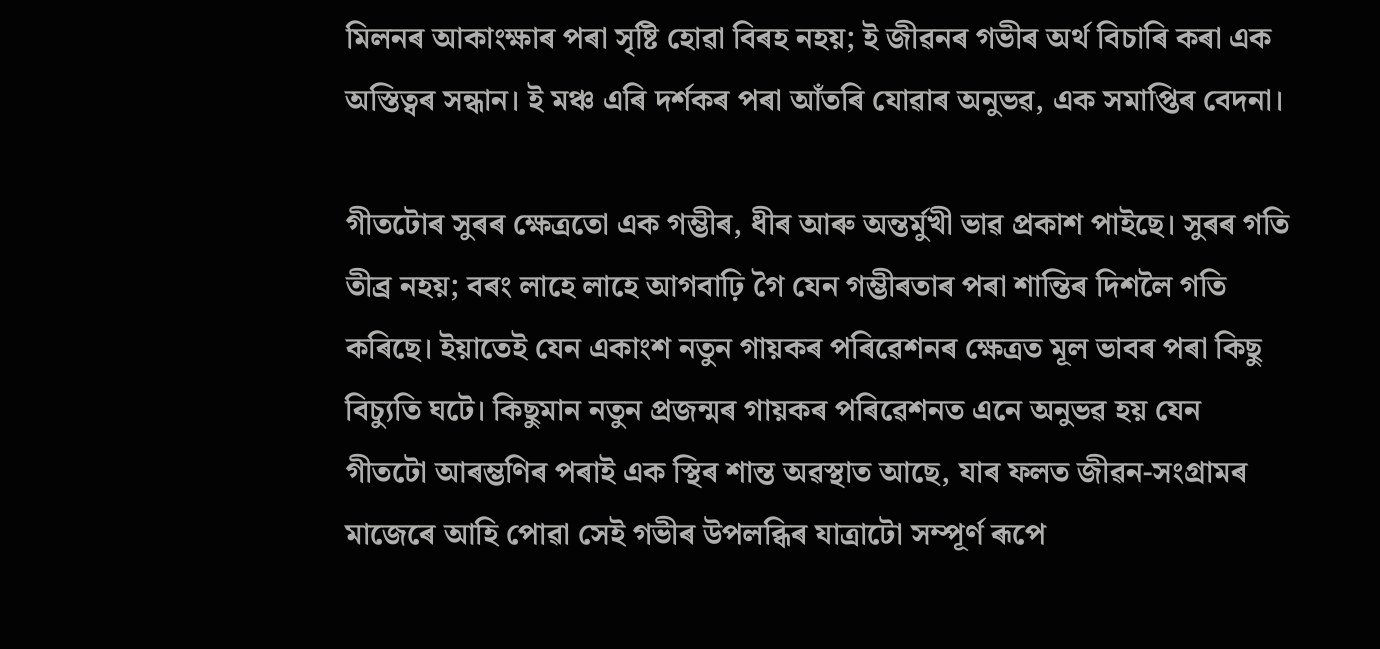মিলনৰ আকাংক্ষাৰ পৰা সৃষ্টি হোৱা বিৰহ নহয়; ই জীৱনৰ গভীৰ অৰ্থ বিচাৰি কৰা এক অস্তিত্বৰ সন্ধান। ই মঞ্চ এৰি দৰ্শকৰ পৰা আঁতৰি যোৱাৰ অনুভৱ, এক সমাপ্তিৰ বেদনা।

গীতটোৰ সুৰৰ ক্ষেত্ৰতো এক গম্ভীৰ, ধীৰ আৰু অন্তৰ্মুখী ভাৱ প্ৰকাশ পাইছে। সুৰৰ গতি তীব্ৰ নহয়; বৰং লাহে লাহে আগবাঢ়ি গৈ যেন গম্ভীৰতাৰ পৰা শান্তিৰ দিশলৈ গতি কৰিছে। ইয়াতেই যেন একাংশ নতুন গায়কৰ পৰিৱেশনৰ ক্ষেত্ৰত মূল ভাবৰ পৰা কিছু বিচ্যুতি ঘটে। কিছুমান নতুন প্ৰজন্মৰ গায়কৰ পৰিৱেশনত এনে অনুভৱ হয় যেন গীতটো আৰম্ভণিৰ পৰাই এক স্থিৰ শান্ত অৱস্থাত আছে, যাৰ ফলত জীৱন-সংগ্ৰামৰ মাজেৰে আহি পোৱা সেই গভীৰ উপলব্ধিৰ যাত্ৰাটো সম্পূৰ্ণ ৰূপে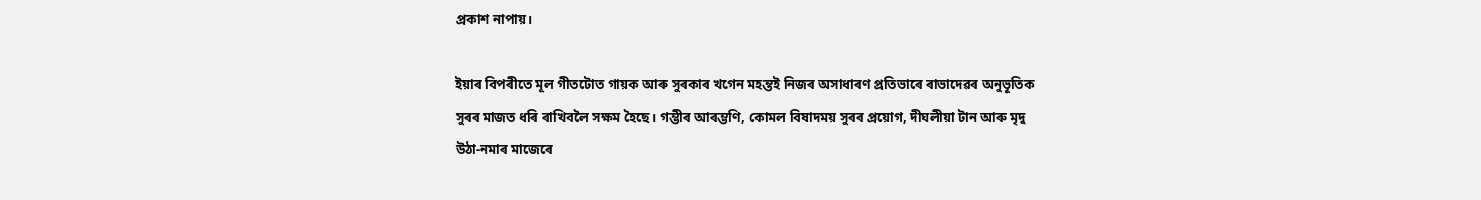প্ৰকাশ নাপায়।

ইয়াৰ বিপৰীতে মূল গীতটোত গায়ক আৰু সুৰকাৰ খগেন মহন্তই নিজৰ অসাধাৰণ প্ৰতিভাৰে ৰাভাদেৱৰ অনুভূতিক সুৰৰ মাজত ধৰি ৰাখিবলৈ সক্ষম হৈছে। গম্ভীৰ আৰম্ভণি, কোমল বিষাদময় সুৰৰ প্ৰয়োগ, দীঘলীয়া টান আৰু মৃদু উঠা-নমাৰ মাজেৰে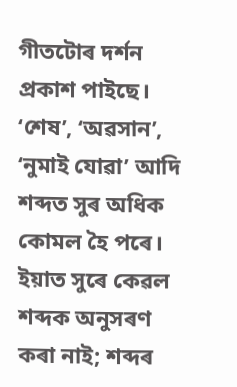গীতটোৰ দৰ্শন প্ৰকাশ পাইছে। ‘শেষ’, ‘অৱসান’, ‘নুমাই যোৱা’ আদি শব্দত সুৰ অধিক কোমল হৈ পৰে। ইয়াত সুৰে কেৱল শব্দক অনুসৰণ কৰা নাই; শব্দৰ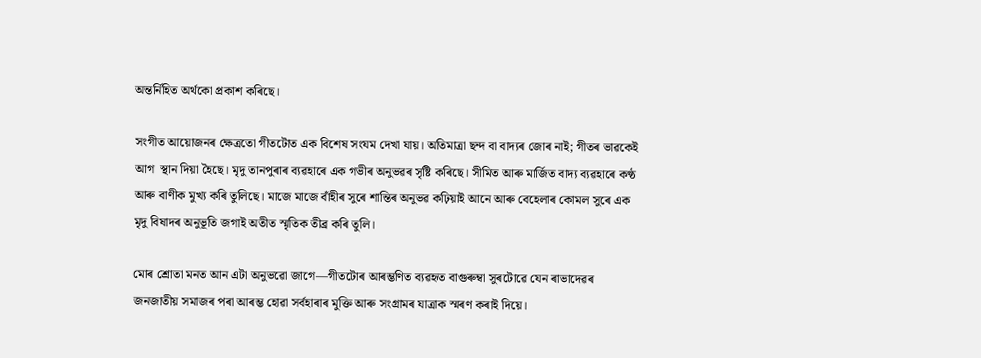অন্তৰ্নিহিত অৰ্থকো প্ৰকাশ কৰিছে।

সংগীত আয়োজনৰ ক্ষেত্ৰতো গীতটোত এক বিশেষ সংযম দেখা যায়। অতিমাত্ৰা ছন্দ বা বাদ্যৰ জোৰ নাই; গীতৰ ভাৱকেই আগ  স্থান দিয়া হৈছে। মৃদু তানপুৰাৰ ব্যৱহাৰে এক গভীৰ অনুভৱৰ সৃষ্টি কৰিছে। সীমিত আৰু মাৰ্জিত বাদ্য ব্যৱহাৰে কণ্ঠ আৰু বাণীক মুখ্য কৰি তুলিছে। মাজে মাজে বাঁহীৰ সুৰে শান্তিৰ অনুভৱ কঢ়িয়াই আনে আৰু বেহেলাৰ কোমল সুৰে এক মৃদু বিষাদৰ অনুভূতি জগাই অতীত স্মৃতিক তীব্ৰ কৰি তুলি।

মোৰ শ্ৰোতা মনত আন এটা অনুভৱো জাগে—গীতটোৰ আৰম্ভণিত ব্যৱহৃত বাগুৰুম্বা সুৰটোৱে যেন ৰাভাদেৱৰ জনজাতীয় সমাজৰ পৰা আৰম্ভ হোৱা সৰ্বহাৰাৰ মুক্তি আৰু সংগ্ৰামৰ যাত্ৰাক স্মৰণ কৰাই দিয়ে।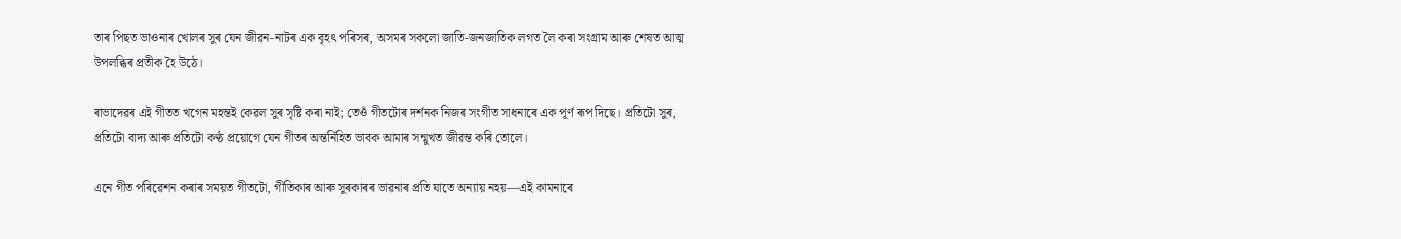তাৰ পিছত ভাওনাৰ খোলৰ সুৰ যেন জীৱন-নাটৰ এক বৃহৎ পৰিসৰ, অসমৰ সকলো জাতি-জনজাতিক লগত লৈ কৰা সংগ্ৰাম আৰু শেষত আত্ম উপলব্ধিৰ প্ৰতীক হৈ উঠে।

ৰাভাদেৱৰ এই গীতত খগেন মহন্তই কেৱল সুৰ সৃষ্টি কৰা নাই; তেওঁ গীতটোৰ দৰ্শনক নিজৰ সংগীত সাধনাৰে এক পূৰ্ণ ৰূপ দিছে। প্ৰতিটো সুৰ, প্ৰতিটো বাদ্য আৰু প্ৰতিটো কণ্ঠ প্ৰয়োগে যেন গীতৰ অন্তৰ্নিহিত ভাবক আমাৰ সন্মুখত জীৱন্ত কৰি তোলে।

এনে গীত পৰিৱেশন কৰাৰ সময়ত গীতটো, গীতিকাৰ আৰু সুৰকাৰৰ ভাৱনাৰ প্ৰতি যাতে অন্যায় নহয়—এই কামনাৰে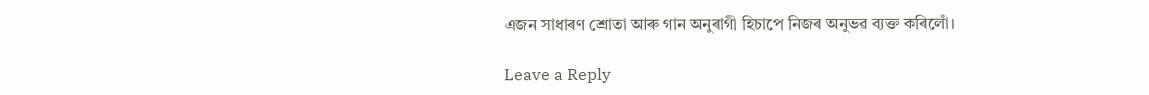এজন সাধাৰণ শ্ৰোতা আৰু গান অনুৰাগী হিচাপে নিজৰ অনুভৱ ব্যক্ত কৰিলোঁ।

Leave a Reply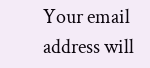Your email address will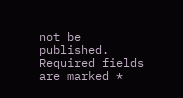not be published. Required fields are marked *